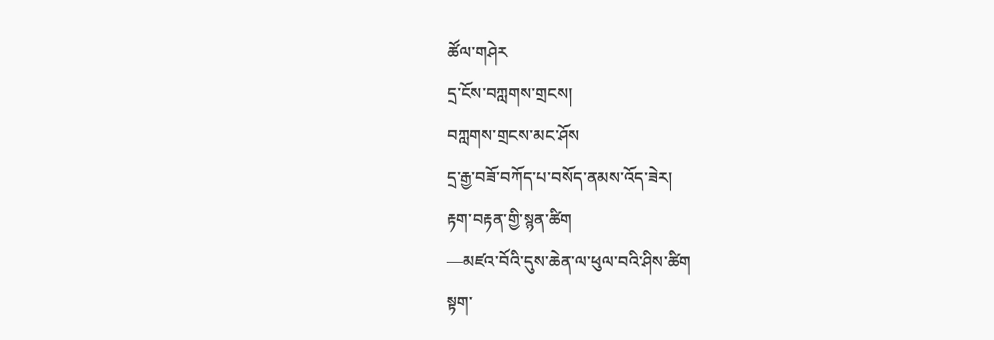ཚོལ་གཤེར
དྲ་ངོས་བཀླགས་གྲངས།
བཀླགས་གྲངས་མང་ཤོས
དྲ་རྒྱ་བཟོ་བཀོད་པ་བསོད་ནམས་འོད་ཟེར།
རྟག་བརྟན་གྱི་སྙན་ཚིག
—མཛའ་བོའི་དུས་ཆེན་ལ་ཕུལ་བའི་ཤིས་ཚིག
སྟག་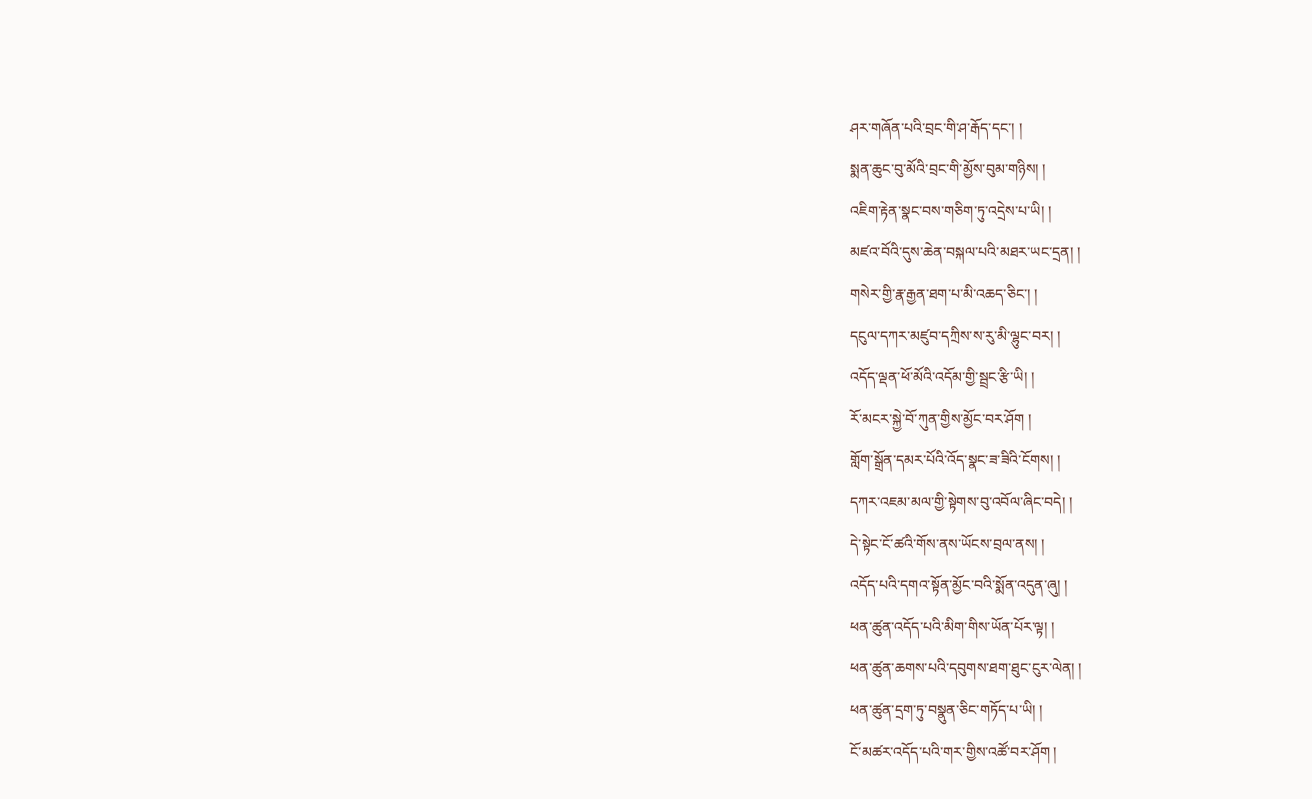ཤར་གཞོན་པའི་བྲང་གི་ཤ་རྒོད་དང་། །
སྨན་ཆུང་བུ་མོའི་བྲང་གི་མྱོས་བུམ་གཉིས། །
འཇིག་རྟེན་སྣང་བས་གཅིག་ཏུ་འདྲེས་པ་ཡི། །
མཛའ་བོའི་དུས་ཆེན་བསྐལ་པའི་མཐར་ཡང་དྲན། །
གསེར་གྱི་རྣ་རྒྱན་ཐག་པ་མི་འཆད་ཅིང་། །
དངུལ་དཀར་མཛུབ་དཀྲིས་ས་རུ་མི་ལྷུང་བར། །
འདོད་ལྡན་ཕོ་མོའི་འདོམ་གྱི་སྦྲང་རྩི་ཡི། །
རོ་མངར་སྐྱེ་བོ་ཀུན་གྱིས་མྱོང་བར་ཤོག །
གློག་སྒྲོན་དམར་པོའི་འོད་སྣང་ཟ་ཟིའི་ངོགས། །
དཀར་འཇམ་མལ་གྱི་སྟེགས་བུ་འབོལ་ཞིང་བདེ། །
དེ་སྟེང་ངོ་ཚའི་གོས་ནས་ཡོངས་བྲལ་ནས། །
འདོད་པའི་དགའ་སྟོན་མྱོང་བའི་སྨོན་འདུན་ཞུ། །
ཕན་ཚུན་འདོད་པའི་མིག་གིས་ཡོན་པོར་ལྟ། །
ཕན་ཚུན་ཆགས་པའི་དབུགས་ཐག་ཐུང་ངུར་ལེན། །
ཕན་ཚུན་དྲག་ཏུ་བསྣུན་ཅིང་གཏོད་པ་ཡི། །
ངོ་མཚར་འདོད་པའི་གར་གྱིས་འཚོ་བར་ཤོག །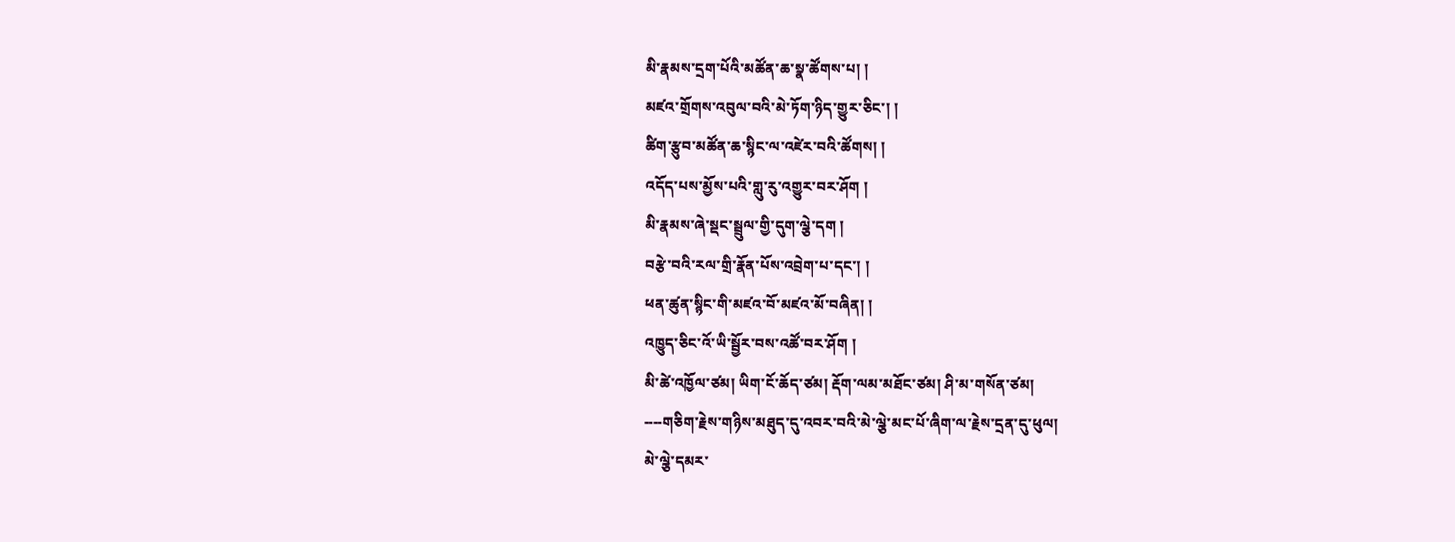མི་རྣམས་དྲག་པོའི་མཚོན་ཆ་སྣ་ཚོགས་པ། །
མཛའ་གྲོགས་འབུལ་བའི་མེ་ཏོག་ཉིད་གྱུར་ཅིང་། །
ཚིག་རྩུབ་མཚོན་ཆ་སྙིང་ལ་འཛེར་བའི་ཚོགས། །
འདོད་པས་མྱོས་པའི་གླུ་རུ་འགྱུར་བར་ཤོག །
མི་རྣམས་ཞེ་སྡང་སྦྲུལ་གྱི་དུག་ལྕེ་དག །
བརྩེ་བའི་རལ་གྲི་རྣོན་པོས་འབྲེག་པ་དང་། །
ཕན་ཚུན་སྙིང་གི་མཛའ་བོ་མཛའ་མོ་བཞིན། །
འཁྱུད་ཅིང་འོ་ཡི་སྦྱོར་བས་འཚོ་བར་ཤོག །
མི་ཚེ་འཁྱོལ་ཙམ། ཡིག་ངོ་ཆོད་ཙམ། རྡོག་ལམ་མཐོང་ཙམ། ཤི་མ་གསོན་ཙམ།
----གཅིག་རྗེས་གཉིས་མཐུད་དུ་འབར་བའི་མེ་ལྕེ་མང་པོ་ཞིག་ལ་རྗེས་དྲན་དུ་ཕུལ།
མེ་ལྕེ་དམར་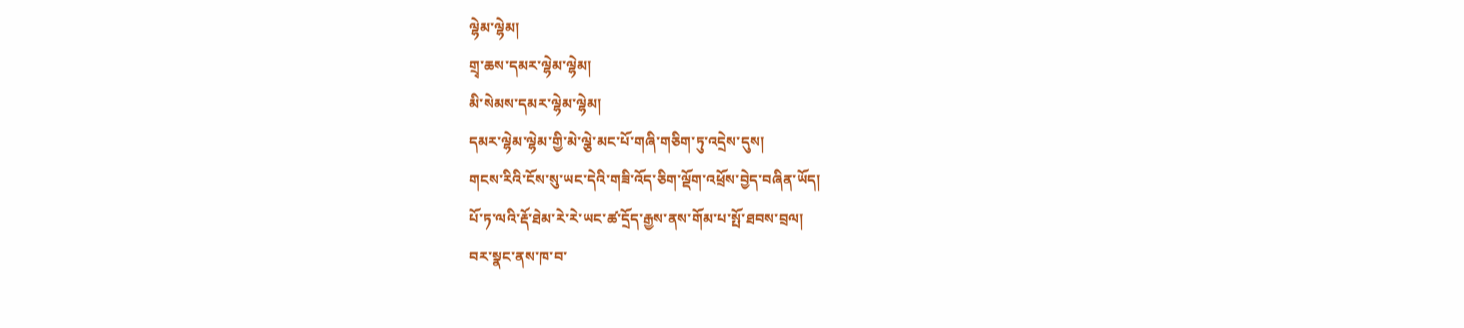ལྷེམ་ལྷེམ།
གྲྭ་ཆས་དམར་ལྷེམ་ལྷེམ།
མི་སེམས་དམར་ལྷེམ་ལྷེམ།
དམར་ལྷེམ་ལྷེམ་གྱི་མེ་ལྕེ་མང་པོ་གཞི་གཅིག་ཏུ་འདྲེས་དུས།
གངས་རིའི་ངོས་སུ་ཡང་དེའི་གཟི་འོད་ཅིག་ལྡོག་འཕྲོས་བྱེད་བཞིན་ཡོད།
པོ་ཏ་ལའི་རྡོ་ཐེམ་རེ་རེ་ཡང་ཚ་དྲོད་རྒྱས་ནས་གོམ་པ་སྤོ་ཐབས་བྲལ།
བར་སྣང་ནས་ཁ་བ་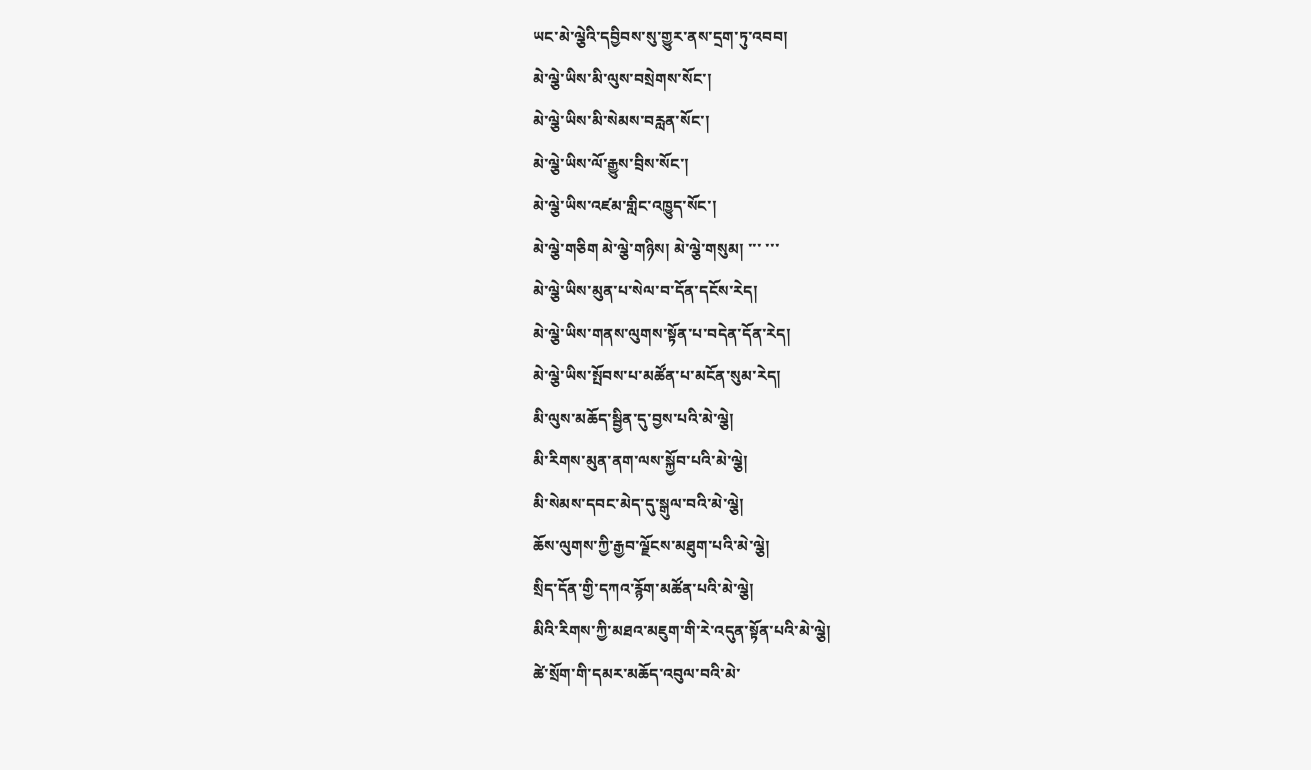ཡང་མེ་ལྕེའི་དབྱིབས་སུ་གྱུར་ནས་དྲག་ཏུ་འབབ།
མེ་ལྕེ་ཡིས་མི་ལུས་བསྲེགས་སོང་།
མེ་ལྕེ་ཡིས་མི་སེམས་བརླན་སོང་།
མེ་ལྕེ་ཡིས་ལོ་རྒྱུས་བྲིས་སོང་།
མེ་ལྕེ་ཡིས་འཛམ་གླིང་འཁྱུད་སོང་།
མེ་ལྕེ་གཅིག མེ་ལྕེ་གཉིས། མེ་ལྕེ་གསུམ། ་་་ ་་་
མེ་ལྕེ་ཡིས་མུན་པ་སེལ་བ་དོན་དངོས་རེད།
མེ་ལྕེ་ཡིས་གནས་ལུགས་སྟོན་པ་བདེན་དོན་རེད།
མེ་ལྕེ་ཡིས་སྤོབས་པ་མཚོན་པ་མངོན་སུམ་རེད།
མི་ལུས་མཆོད་སྦྱིན་དུ་བྱས་པའི་མེ་ལྕེ།
མི་རིགས་མུན་ནག་ལས་སྐྱོབ་པའི་མེ་ལྕེ།
མི་སེམས་དབང་མེད་དུ་སྒུལ་བའི་མེ་ལྕེ།
ཆོས་ལུགས་ཀྱི་རྒྱབ་ལྗོངས་མཐུག་པའི་མེ་ལྕེ།
སྲིད་དོན་གྱི་དཀའ་རྙོག་མཚོན་པའི་མེ་ལྕེ།
མིའི་རིགས་ཀྱི་མཐའ་མཇུག་གི་རེ་འདུན་སྟོན་པའི་མེ་ལྕེ།
ཚེ་སྲོག་གི་དམར་མཆོད་འབུལ་བའི་མེ་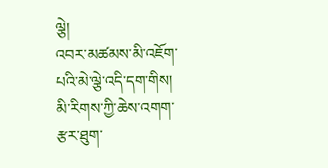ལྕེ།
འབར་མཚམས་མི་འཇོག་པའི་མེ་ལྕེ་འདི་དག་གིས།
མི་རིགས་ཀྱི་ཆེས་འགག་རྩར་ཐུག་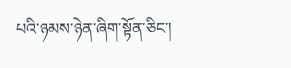པའི་ཉམས་ཉེན་ཞིག་སྟོན་ཅིང་།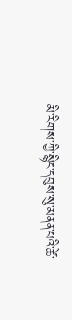མི་རིགས་ཀྱི་སྙིང་དབུས་སུ་མནན་པའི་ཚེ་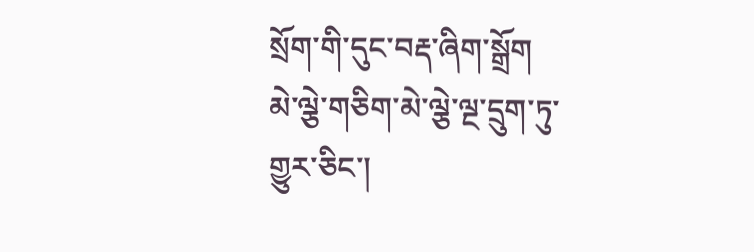སྲོག་གི་དུང་བརྡ་ཞིག་སྒྲོག
མེ་ལྕེ་གཅིག་མེ་ལྕེ་ལྔ་དྲུག་ཏུ་གྱུར་ཅིང་།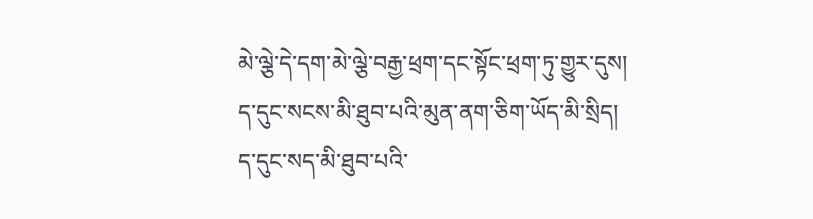མེ་ལྕེ་དེ་དག་མེ་ལྕེ་བརྒྱ་ཕྲག་དང་སྟོང་ཕྲག་ཏུ་གྱུར་དུས།
ད་དུང་སངས་མི་ཐུབ་པའི་མུན་ནག་ཅིག་ཡོད་མི་སྲིད།
ད་དུང་སད་མི་ཐུབ་པའི་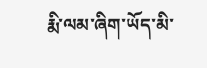རྨི་ལམ་ཞིག་ཡོད་མི་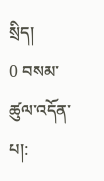སྲིད།
0 བསམ་ཚུལ་འདོན་པ།: